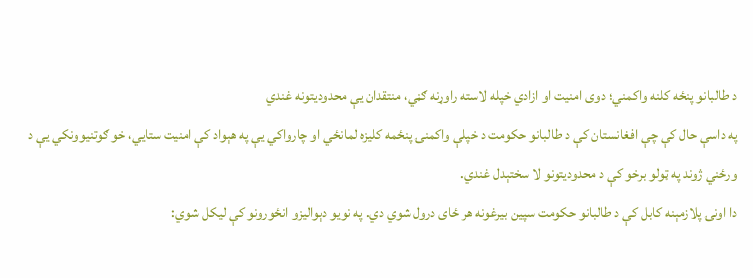د طالبانو پنځه کلنه واکمني؛ دوی امنیت او ازادي خپله لاسته راوړنه ګڼي، منتقدان یې محدودیتونه غندي
په داسې حال کې چې افغانستان کې د طالبانو حکومت د خپلې واکمنۍ پنځمه کلیزه لمانځي او چارواکي یې په هېواد کې امنیت ستایي، خو ګوتنیوونکي یې د ورځني ژوند په ټولو برخو کې د محدودیتونو لا سختېدل غندي.
دا اونۍ پلازمېنه کابل کې د طالبانو حکومت سپین بیرغونه هر ځای درول شوي دي. په نویو دېوالیزو انځورونو کې لیکل شوي: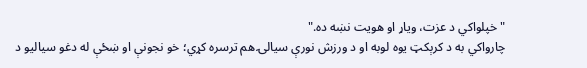"خپلواکي د عزت، ویاړ او هویت نښه ده."
چارواکي به د کرېکټ یوه لوبه او د ورزش نورې سیالۍ هم ترسره کړي؛ خو نجونې او ښځې له دغو سیالیو د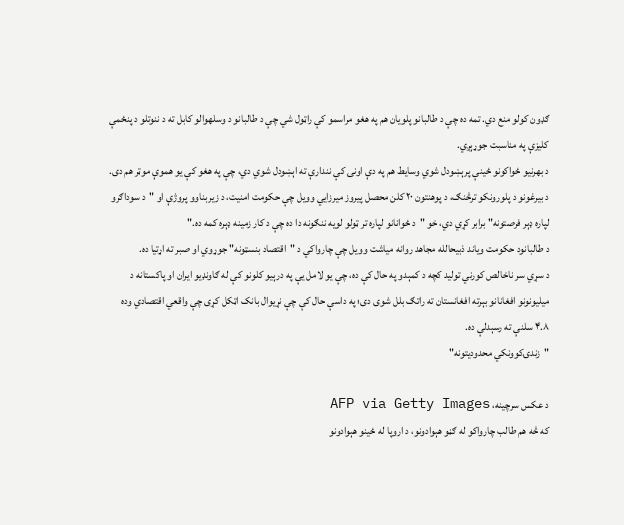ګډون کولو منع دي. تمه ده چې د طالبانو پلویان هم په هغو مراسمو کې راټول شي چې د طالبانو د وسلهوالو کابل ته د ننوتلو د پنځمې کلیزې په مناسبت جوړېږي.
د بهرنیو ځواکونو ځینې پرېښودل شوي وسایط هم په دې اونۍ کې نندارې ته اېښودل شوي دي، چې په هغو کې یو هموې موټر هم دی.
د بیرغونو د پلورونکو ترڅنګ، د پوهنتون ۲۰ کلن محصل پیروز میرزایي وویل چې حکومت امنیت، د زیربناوو پروژې او "د سوداګرو لپاره ډېر فرصتونه" برابر کړي دي، خو "د ځوانانو لپاره تر ټولو لویه ننګونه دا ده چې د کار زمینه ډېره کمه ده."
د طالبانود حکومت ویاند ذبیحالله مجاهد روانه میاشت وویل چې چارواکي د "اقتصاد بنسټونه" جوړوي او صبر ته اړتیا ده.
د سړي سر ناخالص کورني تولید کچه د کمېدو په حال کې ده، چې یو لامل یې په درېیو کلونو کې له ګاونډیو ایران او پاکستانه د میلیونونو افغانانو بېرته افغانستان ته راتګ بلل شوی دی؛ په داسې حال کې چې نړیوال بانک اټکل کړی چې واقعي اقتصادي وده ۴.۸ سلنې ته رسېدلې ده.
"زندۍکوونکي محدودیتونه"

د عکس سرچینه، AFP via Getty Images
که څه هم طالب چارواکو له ګڼو هېوادونو، د اروپا له ځینو هېوادونو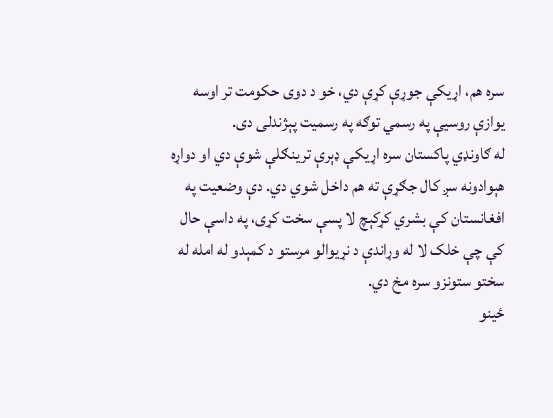سره هم، اړیکې جوړې کړې دي، خو د دوی حکومت تر اوسه یوازې روسیې په رسمي توګه په رسمیت پېژندلی دی.
له ګاونډي پاکستان سره اړیکې ډېرې ترینګلې شوې دي او دواړه هېوادونه سږ کال جګړې ته هم داخل شوي دي. دې وضعیت په افغانستان کې بشري کړکېچ لا پسې سخت کړی، په داسې حال کې چې خلک لا له وړاندې د نړیوالو مرستو د کمېدو له امله له سختو ستونزو سره مخ دي.
ځینو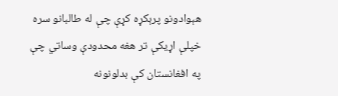هېوادونو پرېکړه کړې چې له طالبانو سره خپلې اړیکې تر هغه محدودې وساتي چې په افغانستان کې بدلونونه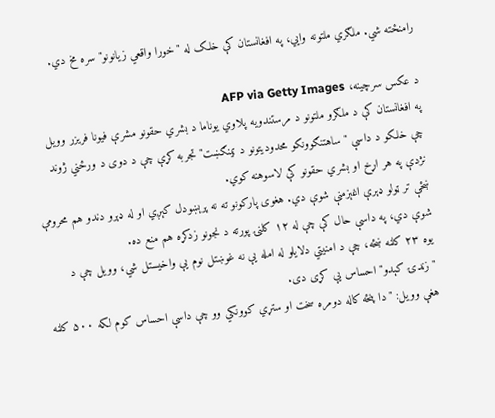رامنځته شي. ملګري ملتونه وايي، په افغانستان کې خلک له "خورا واقعي زیانونو" سره مخ دي.

د عکس سرچینه، AFP via Getty Images
په افغانستان کې د ملګرو ملتونو د مرستندویه پلاوي یوناما د بشري حقونو مشرې فیونا فریزر وویل چې خلکو د داسې "ساهتنګوونکو محدودیتونو د ټینګښت" تجربه کړې چې د دوی د ورځني ژوند نژدې په هر اړخ او بشري حقونو کې لاسوهنه کوي.
ښځې تر ټولو ډېرې اغېزمنې شوې دي. هغوی پارکونو ته نه پرېښودل کېږي او له ډېرو دندو هم محرومې شوې دي، په داسې حال کې چې له ۱۲ کلنۍ پورته د نجونو زدکړه هم منع ده.
یوه ۲۳ کلنه ښځه، چې د امنیتي دلایلو له امله یې نه غوښتل نوم یې واخیستل شي، وویل چې د "زندۍ کېدو" احساس یې کړی دی.
هغې وویل: "دا پنځه کاله دومره سخت او ستړي کوونکي وو چې داسې احساس کوم لکه ۵۰۰ کلنه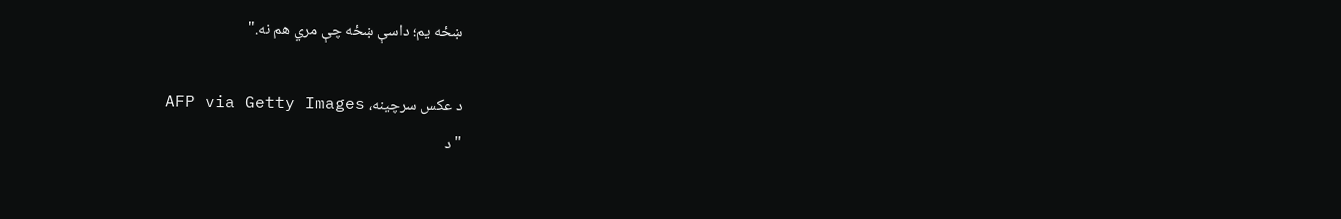ښځه یم؛ داسې ښځه چې مري هم نه."

د عکس سرچینه، AFP via Getty Images
"د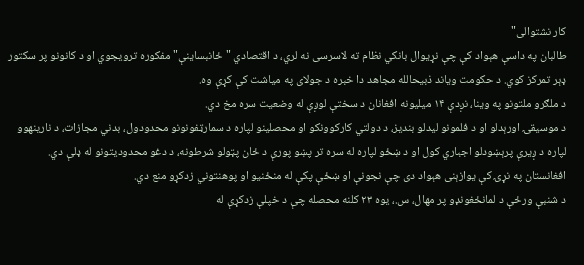کار نشتوالی"
طالبان په داسې هېواد کې چې نړیوال بانکي نظام ته لاسرسی نه لري، د اقتصادي "ځانبساینې" مفکوره ترویجوي او د کانونو پر سکتور ډېر تمرکز کوي. د حکومت ویاند ذبیحالله مجاهد دا خبره د جولای په میاشت کې کړې وه.
د ملګرو ملتونو په وینا، نږدې ۱۴ میلیونه افغانان د سختې لوږې له وضعیت سره مخ دي.
د موسیقۍ اورېدلو او د فلمونو لیدلو بندیز، د دولتي کارکوونکو او محصلینو لپاره د سمارټفونونو محدودول، بدني مجازات، د نارینهوو لپاره د ږیرې پرېښودلو اجباري کول او د ښځو لپاره له سره تر پښو پورې د ځان پټولو شرطونه، د دغو محدودیتونو له ډلې دي.
افغانستان په نړۍ کې یوازېنی هېواد دی چې نجونې او ښځې پکې له منځنیو او پوهنتوني زدکړو منع دي.
د شنبې ورځې د لمانځغونډو پر مهال، س.، یوه ۲۳ کلنه محصله چې د خپلې زدکړې له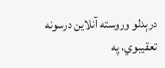درېدلو وروسته آنلاین درسونه تعقیبوي، په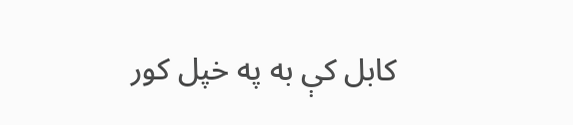کابل کې به په خپل کور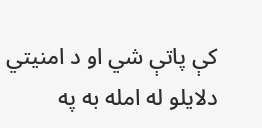کې پاتې شي او د امنیتي دلایلو له امله به په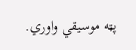پټه موسیقي واوري.